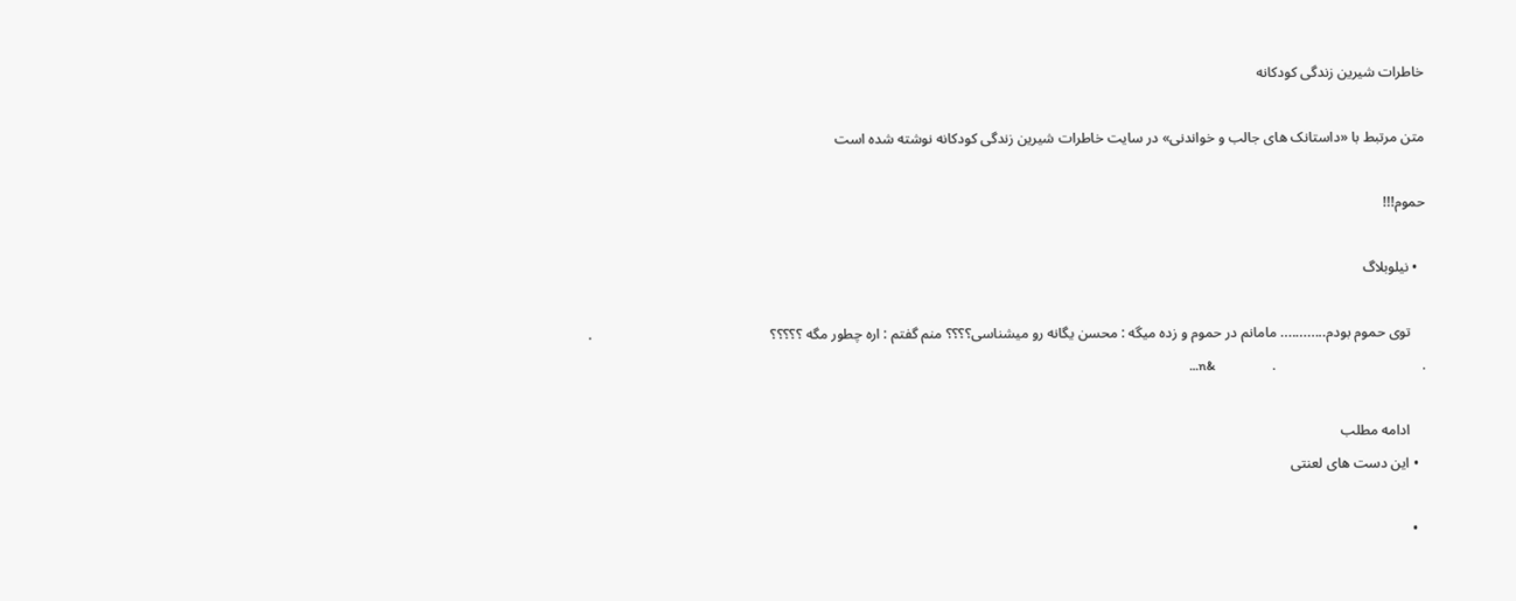خاطرات شیرین زندگی کودکانه

متن مرتبط با «داستانک های جالب و خواندنی» در سایت خاطرات شیرین زندگی کودکانه نوشته شده است

حموم!!!

  • نیلوبلاگ

    توی حموم بودم............ مامانم در حموم و زده میگه : محسن یگانه رو میشناسی؟؟؟؟ منم گفتم : اره چطور مگه ؟؟؟؟؟                                                 .                                                 .                                                 .                   &n...

    ادامه مطلب
  • این دست های لعنتی

  •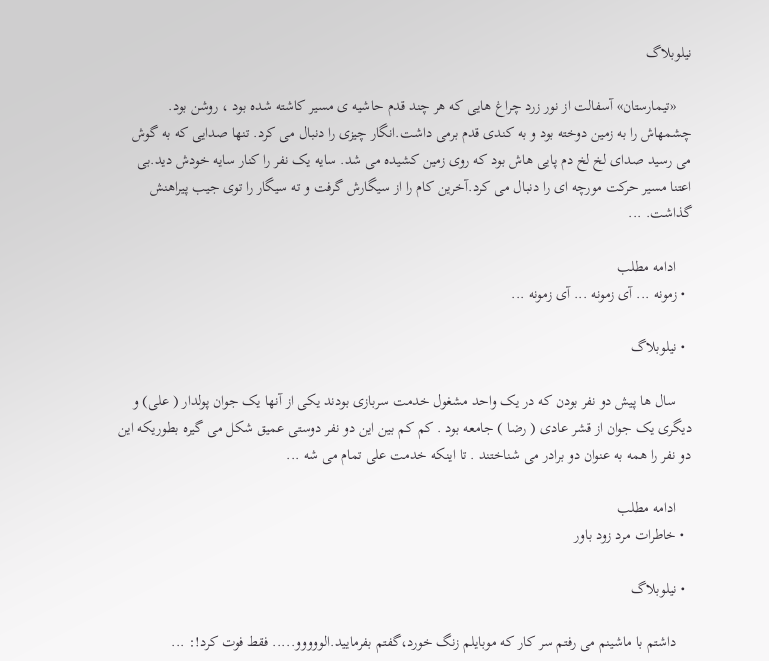نیلوبلاگ

    «تیمارستان» آسفالت از نور زرد چراغ هایی که هر چند قدم حاشیه ی مسیر کاشته شده بود ، روشن بود. چشمهاش را به زمین دوخته بود و به کندی قدم برمی داشت.انگار چیزی را دنبال می کرد. تنها صدایی که به گوش می رسید صدای لخ لخ دم پایی هاش بود که روی زمین کشیده می شد. سایه یک نفر را کنار سایه خودش دید.بی اعتنا مسیر حرکت مورچه ای را دنبال می کرد.آخرین کام را از سیگارش گرفت و ته سیگار را توی جیب پیراهنش گذاشت. ...

    ادامه مطلب
  • زمونه ... آی زمونه ... آی زمونه ...

  • نیلوبلاگ

    سال ها پیش دو نفر بودن که در یک واحد مشغول خدمت سربازی بودند یکی از آنها یک جوان پولدار ( علی) و دیگری یک جوان از قشر عادی ( رضا ) جامعه بود . کم کم بین این دو نفر دوستی عمیق شکل می گیره بطوریکه این دو نفر را همه به عنوان دو برادر می شناختند . تا اینکه خدمت علی تمام می شه ...

    ادامه مطلب
  • خاطرات مرد زود باور

  • نیلوبلاگ

    داشتم با ماشینم می رفتم سر کار که موبایلم زنگ خورد،گفتم بفرمایید.الووووو..... فقط فوت کرد!: ...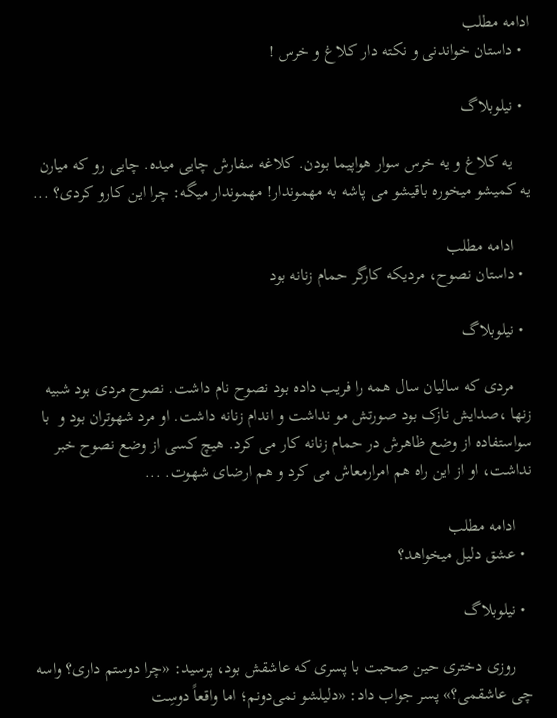ادامه مطلب
  • داستان خواندنی و نکته دار کلاغ و خرس !

  • نیلوبلاگ

    یه کلاغ و یه خرس سوار هواپیما بودن. کلاغه سفارش چایی میده. چایی رو که میارن یه کمیشو میخوره باقیشو می پاشه به مهموندار! مهموندار میگه: چرا این کارو کردی؟ ...

    ادامه مطلب
  • داستان نصوح، مردیکه کارگر حمام زنانه بود

  • نیلوبلاگ

    مردی که سالیان سال همه را فریب داده بود نصوح نام داشت. نصوح مردى بود شبیه زنها ،صدایش نازک بود صورتش مو نداشت و اندام زنانه داشت. او مرد شهوتران بود و  با سواستفاده از وضع ظاهرش در حمام زنانه کار مى کرد. هیچ کسى از وضع نصوح خبر نداشت، او از این راه هم امرارمعاش می کرد و هم ارضای شهوت. ...

    ادامه مطلب
  • عشق دلیل میخواهد؟

  • نیلوبلاگ

    روزی دختری حین صحبت با پسری که عاشقش بود، پرسید: «چرا دوستم داری؟ واسه چی عاشقمی؟» پسر جواب داد: «دلیلشو نمی‌دونم؛ اما واقعاً دوسِت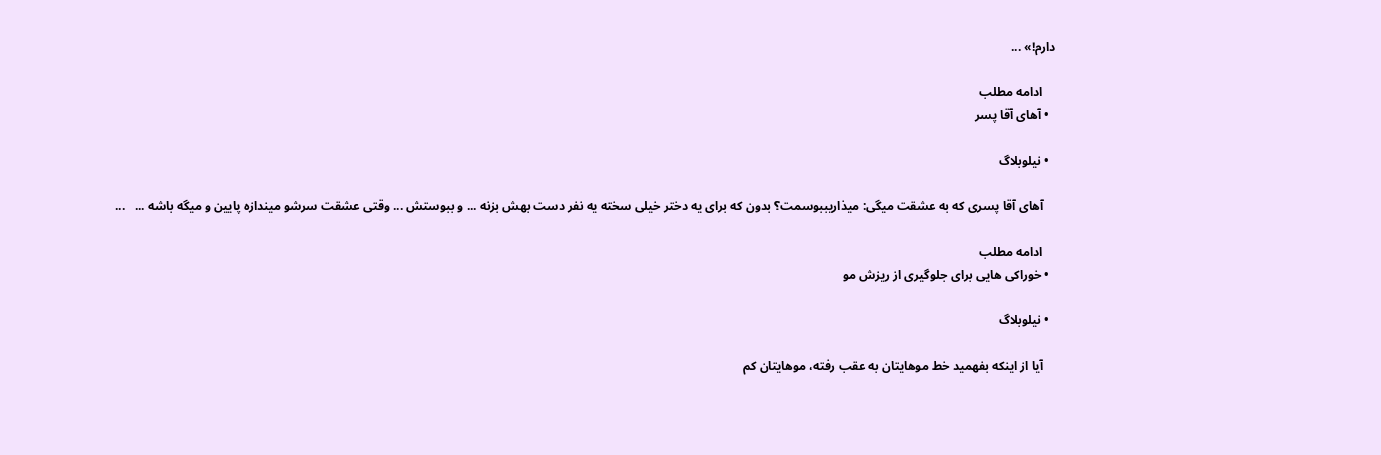دارم!» ...

    ادامه مطلب
  • آهای آقا پسر

  • نیلوبلاگ

    آهای آقا پسری که به عشقت میگی: میذاریببوسمت؟ بدون که برای یه دختر خیلی سخته یه نفر دست بهش بزنه ... و ببوستش ... وقتی عشقت سرشو میندازه پایین و میگه باشه ...   ...

    ادامه مطلب
  • خوراکی هایی برای جلوگیری از ریزش مو

  • نیلوبلاگ

    آیا از اینکه بفهمید خط موهایتان به عقب رفته، موهایتان کم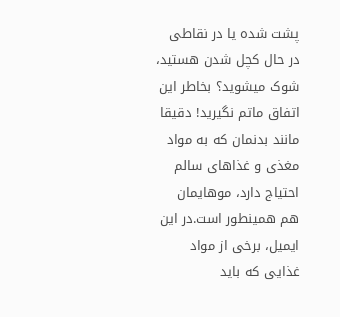پشت شده یا در نقاطی در حال کچل شدن هستید، شوک میشوید؟ بخاطر این اتفاق ماتم نگیرید! دقیقا مانند بدنمان که به مواد مغذی و غذاهای سالم احتیاج دارد، موهایمان هم همینطور است.در این ایمیل، برخی از مواد غذایی که باید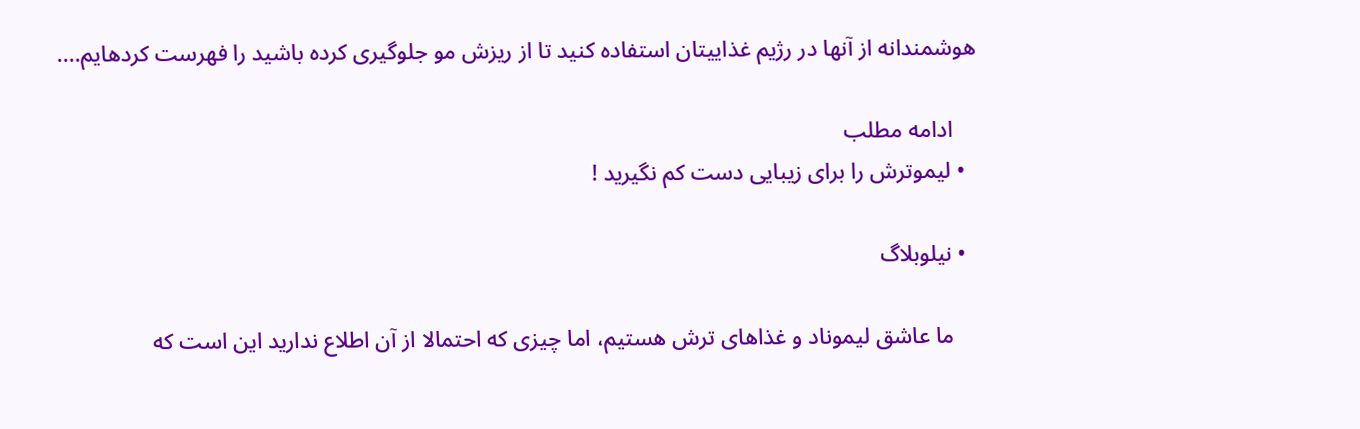هوشمندانه از آنها در رژیم غذاییتان استفاده کنید تا از ریزش مو جلوگیری کرده باشید را فهرست کردهایم....

    ادامه مطلب
  • لیموترش را برای زیبایی دست کم نگیرید !

  • نیلوبلاگ

    ما عاشق لیموناد و غذاهای ترش هستیم، اما چیزی که احتمالا از آن اطلاع ندارید این است که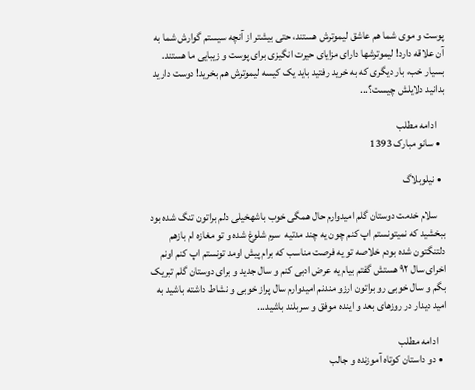پوست و موی شما هم عاشق لیموترش هستند، حتی بیشتر از آنچه سیستم گوارش شما به آن علاقه دارد! لیموترشها دارای مزایای حیرت انگیزی برای پوست و زیبایی ما هستند. بسیار خب، بار دیگری که به خرید رفتید باید یک کیسه لیموترش هم بخرید! دوست دارید بدانید دلایلش چیست؟...

    ادامه مطلب
  • سانو مبارک 1393

  • نیلوبلاگ

    سلام خدمت دوستان گلم امیدوارم حال همگی خوب باشهخیلی دلم براتون تنگ شده بود ببخشید که نمیتونستم اپ کنم چون یه چند مدتیه  سرم شلوغ شده و تو مغازه ام بازهم دلتنگتون شده بودم خلاصه تو یه فرصت مناسب که برام پیش اومد تونستم اپ کنم اونم اخرای سال ۹۲ هستش گفتم بیام یه عرض ادبی کنم و سال جدید و برای دوستان گلم تبریک بگم و سال خوبی رو براتون ارزو مندنم امیدوارم سال پراز خوبی و نشاط داشته باشید به امید دیدار در روزهای بعد و اینده موفق و سربلند باشید...

    ادامه مطلب
  • دو داستان کوتاه آموزنده و جالب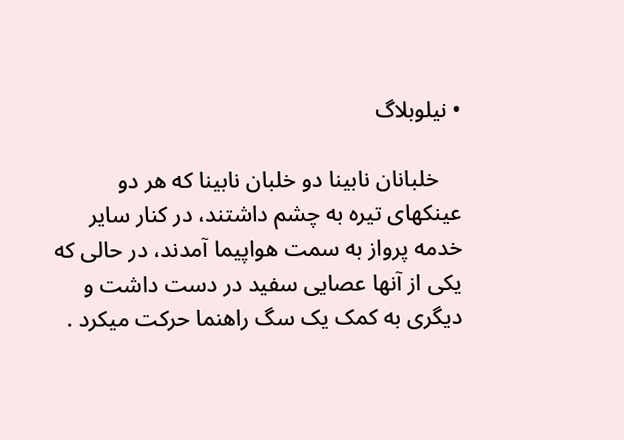• نیلوبلاگ

    خلبانان نابینا دو خلبان نابینا که هر دو عینکهای تیره به چشم داشتند، در کنار سایر خدمه پرواز به سمت هواپیما آمدند، در حالی که یکی از آنها عصایی سفید در دست داشت و دیگری به کمک یک سگ راهنما حرکت میکرد .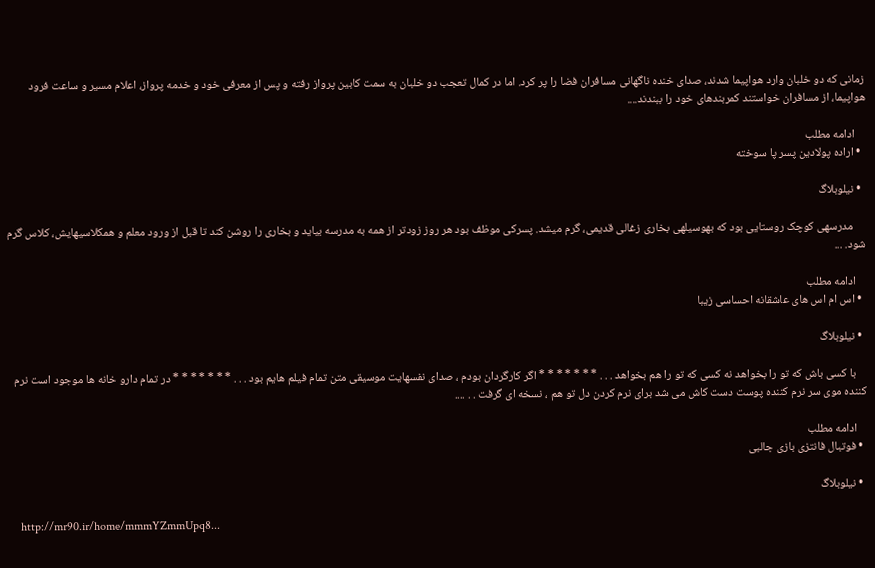زمانی که دو خلبان وارد هواپیما شدند، صدای خنده ناگهانی مسافران فضا را پر کرد. اما در کمال تعجب دو خلبان به سمت کابین پرواز رفته و پس از معرفی خود و خدمه پرواز، اعلام مسیر و ساعت فرود هواپیما، از مسافران خواستند کمربندهای خود را ببندند....

    ادامه مطلب
  • اراده پولادین پسر پا سوخته

  • نیلوبلاگ

     مدرسهی کوچک روستایی بود که بهوسیلهی بخاری زغالی قدیمی، گرم میشد. پسرکی موظف بود هر روز زودتر از همه به مدرسه بیاید و بخاری را روشن کند تا قبل از ورود معلم و همکلاسیهایش، کلاس گرم شود. ...

    ادامه مطلب
  • اس ام اس های عاشقانه احساسی زیبا

  • نیلوبلاگ

    با کسی باش که تو را بخواهد نه کسی که تو را هم بخواهد . . . * * * * * * * اگر کارگردان بودم ، صدای نفسهایت موسیقی متن تمام فیلم هایم بود . . . * * * * * * * در تمام دارو خانه ها موجود است نرم کننده موی سر نرم کننده پوست دست کاش می شد برای نرم کردن دل تو هم ، نسخه ای گرفت . . ....

    ادامه مطلب
  • فوتبال فانتزی بازی جالبی

  • نیلوبلاگ

    http://mr90.ir/home/mmmYZmmUpq8...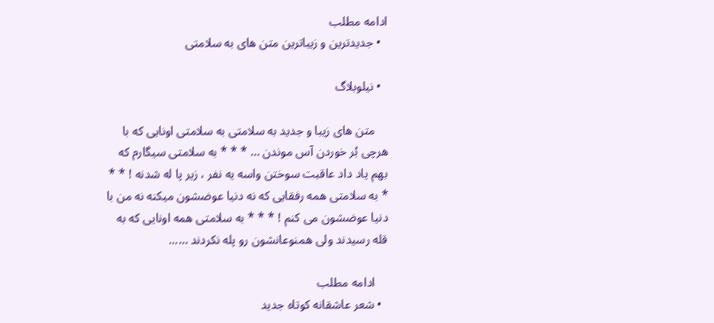ادامه مطلب
  • جدیدترین و زیباترین متن های به سلامتی

  • نیلوبلاگ

    متن های زیبا و جدید به سلامتی به سلامتی اونایی که با هرچی بُر خوردن آس موندن … * * * به سلامتی سیگارم که بهم یاد داد عاقبت سوختن واسه یه نفر ، زیر پا له شدنه ! * * * به سلامتی همه رفقایی که نه دنیا عوضشون میکنه نه من با دنیا عوضشون می کنم ! * * * به سلامتی همه اونایی که به قله رسیدند ولی همنوعانشون رو پله نکردند …...

    ادامه مطلب
  • شعر عاشقانه کوتاه جدید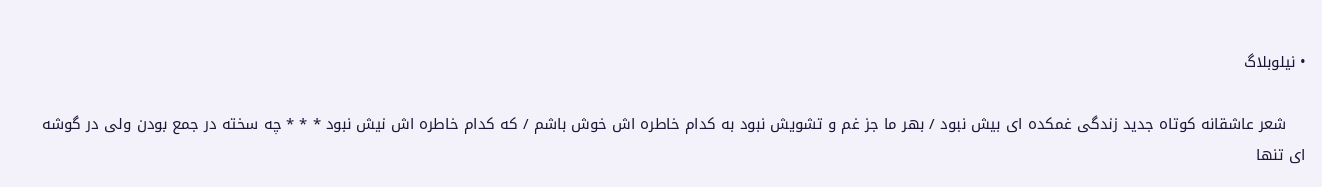• نیلوبلاگ

    شعر عاشقانه کوتاه جدید زندگی غمکده ای بیش نبود / بهر ما جز غم و تشویش نبود به کدام خاطره اش خوش باشم / که کدام خاطره اش نیش نبود * * * چه سخته در جمع بودن ولی در گوشه ای تنها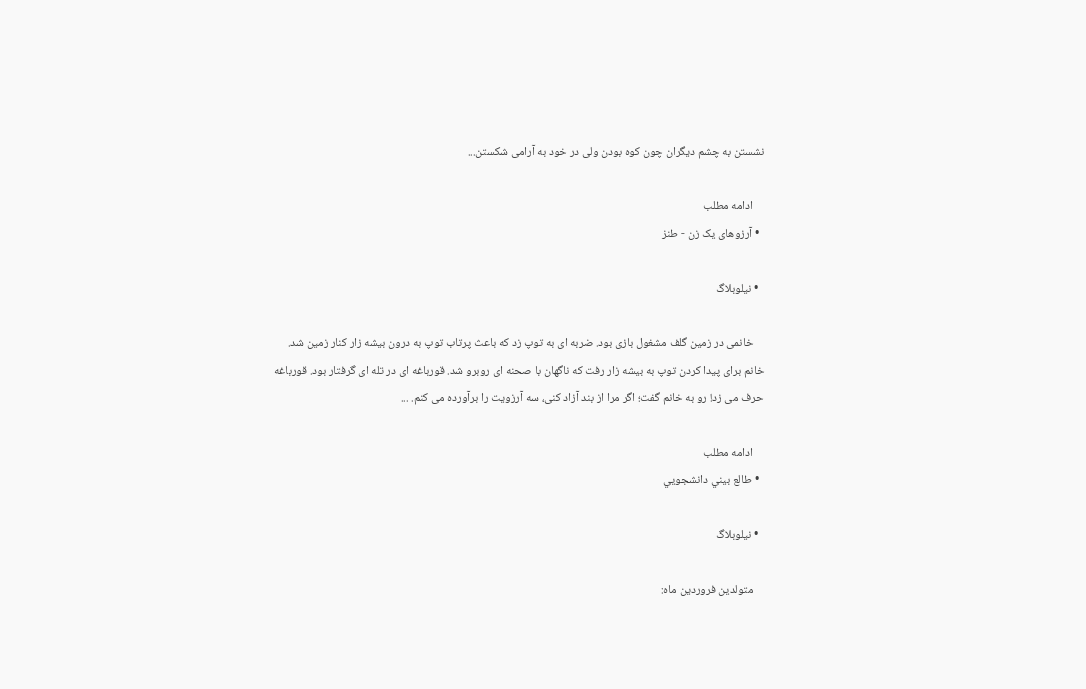نشستن به چشم دیگران چون کوه بودن ولی در خود به آرامی شکستن...

    ادامه مطلب
  • آرزوهای یک زن - طنز

  • نیلوبلاگ

    خانمی در زمین گلف مشغول بازی بود. ضربه ای به توپ زد که باعث پرتاب توپ به درون بیشه زار کنار زمین شد. خانم برای پیدا کردن توپ به بیشه زار رفت که ناگهان با صحنه ای روبرو شد. قورباغه ای در تله ای گرفتار بود. قورباغه حرف می زد! رو به خانم گفت؛ اگر مرا از بند آزاد کنی، سه آرزویت را برآورده می کنم. ...

    ادامه مطلب
  • طالع بيني دانشجويي

  • نیلوبلاگ

    متولدين فروردين ماه: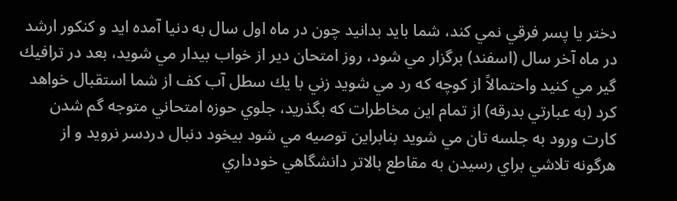دختر يا پسر فرقي نمي كند، شما بايد بدانيد چون در ماه اول سال به دنيا آمده ايد و كنكور ارشد در ماه آخر سال (اسفند) برگزار مي شود، روز امتحان دير از خواب بيدار مي شويد، بعد در ترافيك گير مي كنيد واحتمالاً از كوچه كه رد مي شويد زني با يك سطل آب كف از شما استقبال خواهد كرد (به عبارتي بدرقه) از تمام اين مخاطرات كه بگذريد، جلوي حوزه امتحاني متوجه گم شدن كارت ورود به جلسه تان مي شويد بنابراين توصيه مي شود بيخود دنبال دردسر نرويد و از هرگونه تلاشي براي رسيدن به مقاطع بالاتر دانشگاهي خودداري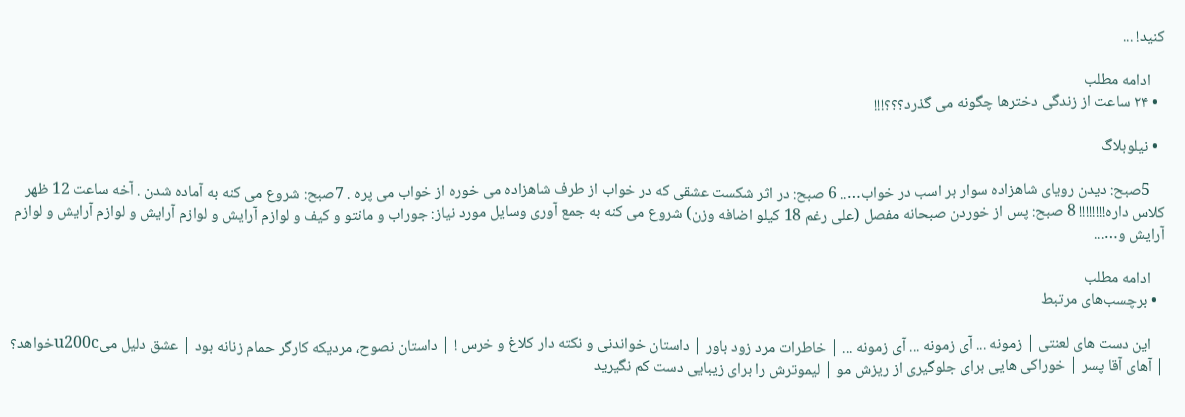كنيد! ...

    ادامه مطلب
  • ۲۴ ساعت از زندگی دخترها چگونه می گذرد؟؟؟!!!

  • نیلوبلاگ

    5صبح: دیدن رویای شاهزاده سوار بر اسب در خواب….. 6 صبح: در اثر شکست عشقی که در خواب از طرف شاهزاده می خوره از خواب می پره . 7صبح: شروع می کنه به آماده شدن . آخه ساعت 12 ظهر کلاس داره!!!!!!!! 8 صبح: پس از خوردن صبحانه مفصل (علی رغم 18 کیلو اضافه وزن) شروع می کنه به جمع آوری وسایل مورد نیاز: جوراب و مانتو و کیف و لوازم آرایش و لوازم آرایش و لوازم آرایش و لوازم آرایش و…...

    ادامه مطلب
  • برچسب‌های مرتبط

    این دست های لعنتی | زمونه ... آی زمونه ... آی زمونه ... | خاطرات مرد زود باور | داستان خواندنی و نکته دار کلاغ و خرس ! | داستان نصوح، مردیکه کارگر حمام زنانه بود | عشق دلیل میu200cخواهد؟ | آهای آقا پسر | خوراکی هایی برای جلوگیری از ریزش مو | لیموترش را برای زیبایی دست کم نگیرید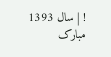! | سال 1393 مبارک